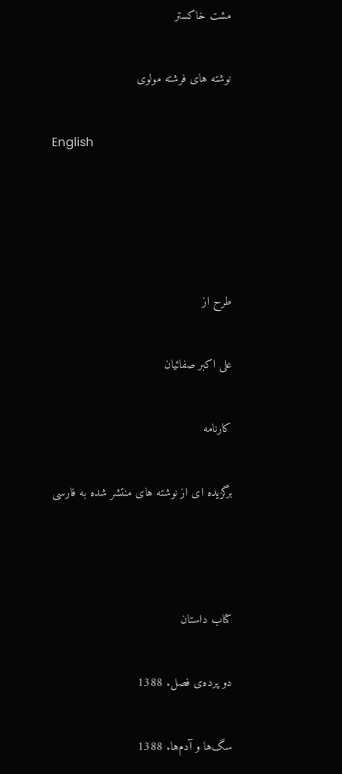مشت خاکستر

نوشته های فرشته مولوی

English




طرح از

علی اکبر صفائيان

کارنامه

برگزيده ای از نوشته های منتشر شده به فارسی



کتاب داستان

دو پرده‌ی فصل. 1388

سگ‌ها و آدم‌ها. 1388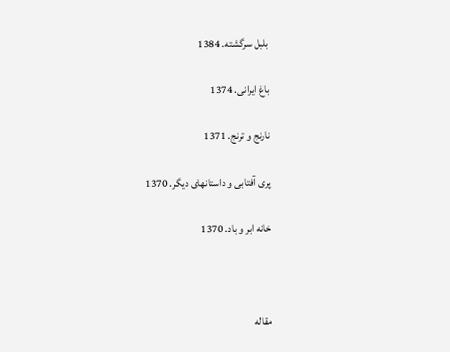بلبل سرگشته. 1384

باغ ايرانی. 1374

نارنج و ترنج. 1371

پری آفتابی و داستانهای ديگر. 1370

خانه ابر و باد. 1370



مقاله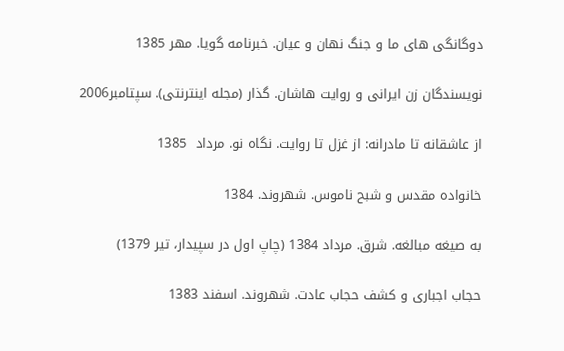دوگانگی های ما و جنگ نهان و عيان. خبرنامه گويا. مهر 1385

نويسندگان زن ايرانی و روايت هاشان. گذار (مجله اينترنتی). سپتامبر2006

از عاشقانه تا مادرانه: از غزل تا روايت. نگاه نو. مرداد  1385

خانواده مقدس و شبح ناموس. شهروند. 1384

به صيغه مبالغه. شرق. مرداد 1384 (چاپ اول در سپيدار، تير 1379)

حجاب اجباری و کشف حجاب عادت. شهروند. اسفند 1383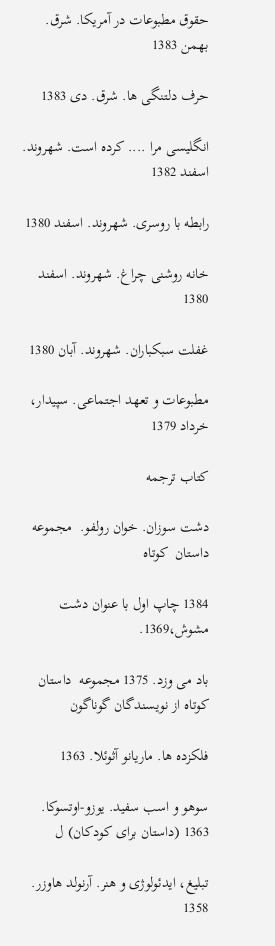حقوق مطبوعات در آمريکا. شرق. بهمن 1383

حرف دلتنگی ها. شرق. دی 1383

انگليسی مرا .... کرده است. شهروند. اسفند 1382

رابطه با روسری. شهروند. اسفند 1380

خانه روشنی چراغ. شهروند. اسفند 1380

غفلت سبکباران. شهروند. آبان 1380

مطبوعات و تعهد اجتماعی. سپيدار، خرداد 1379

کتاب ترجمه

دشت سوزان. خوان رولفو.  مجموعه  داستان  کوتاه

1384 چاپ اول با عنوان دشت مشوش،1369.

باد می وزد. 1375 مجموعه  داستان کوتاه از نويسندگان گوناگون

فلکزده ها. ماريانو آثوئلا. 1363

سوهو و اسب سفيد. يوزو-اوتسوکا. 1363 (داستان برای کودکان) ل

تبليغ، ايدئولوژی و هنر. آرنولد هاوزر. 1358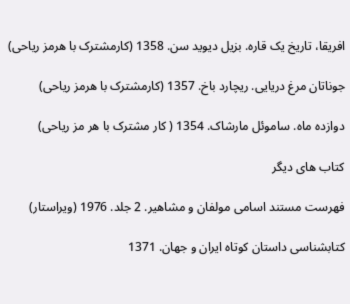افريقا، تاريخ يک قاره. بزيل ديويد سن. 1358 (کارمشترک با هرمز رياحی)

جوناتان مرغ دريايی. ريچارد باخ. 1357 (کارمشترک با هرمز رياحی)

دوازده ماه. ساموئل مارشاک. 1354 ( کار مشترک با هر مز رياحی)

کتاب های ديگر

فهرست مستند اسامی مولفان و مشاهير. 2 جلد. 1976 (ويراستار)

کتابشناسی داستان کوتاه ايران و جهان. 1371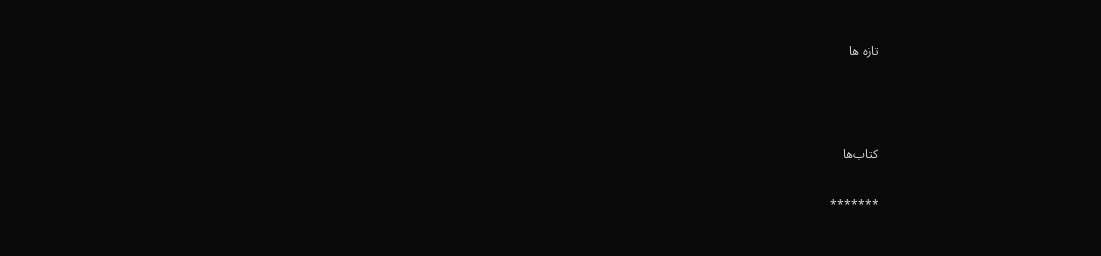تازه ها



کتاب‌ها

*******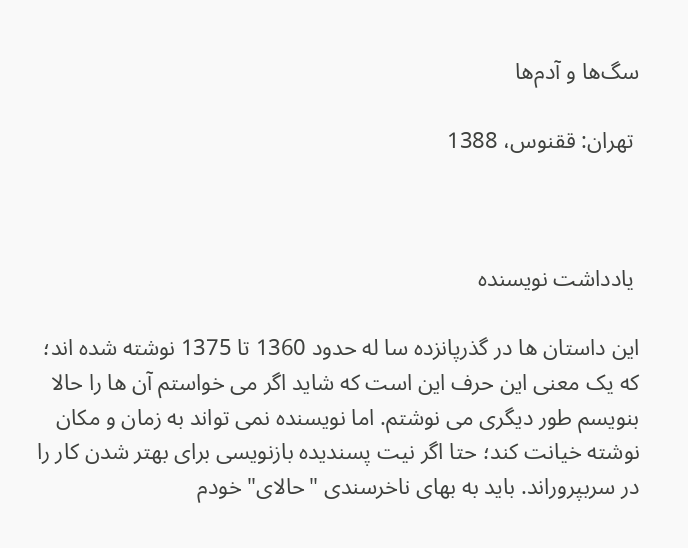سگ‌ها و آدم‌ها

 تهران: ققنوس، 1388



 یادداشت نویسنده

این داستان ها در گذرپانزده سا له حدود 1360 تا 1375 نوشته شده اند؛ که یک معنی این حرف این است که شاید اگر می خواستم آن ها را حالا بنویسم طور دیگری می نوشتم. اما نویسنده نمی تواند به زمان و مکان نوشته خیانت کند؛ حتا اگر نیت پسندیده بازنویسی برای بهتر شدن کار را در سربپروراند. باید به بهای ناخرسندی "حالای" خودم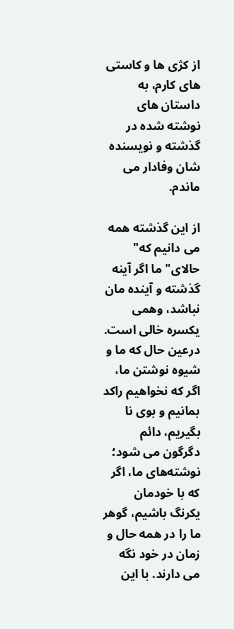از کژی ها و کاستی های کارم، به داستان های نوشته شده در گذشته و نویسنده شان وفادار می ماندم.

از این گذشته همه می دانیم که" حالای" ما اگر آینه گذشته و آینده مان نباشد، وهمی یکسره خالی است. درعین حال که ما و شیوه نوشتن ما، اگر که نخواهیم راکد بمانیم و بوی نا بگیریم، دائم دگرگون می شود؛ نوشته‌های ما، اگر که با خودمان یکرنگ باشیم، گوهر ما را در همه حال و زمان در خود نگه می دارند. با این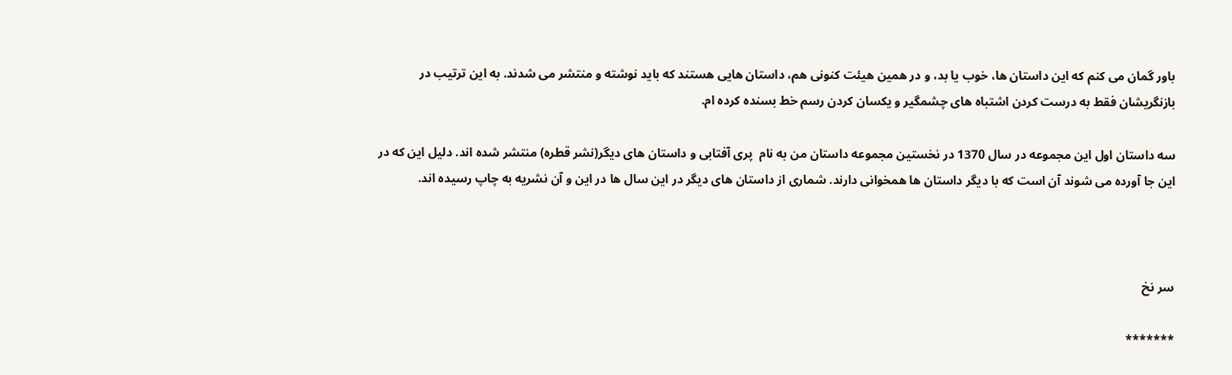باور گمان می کنم که این داستان ها، خوب یا بد، و در همین هیئت کنونی هم، داستان هایی هستند که باید نوشته و منتشر می شدند. به این ترتیب در بازنگریشان فقط به درست کردن اشتباه های چشمگیر و یکسان کردن رسم خط بسنده کرده ام.

سه داستان اول این مجموعه در سال 1370 در نخستین مجموعه داستان من به نام  پری آفتابی و داستان های دیگر(نشر قطره) منتشر شده اند. دلیل این که در این جا آورده می شوند آن است که با دیگر داستان ها همخوانی دارند. شماری از داستان های دیگر در این سال ها در این و آن نشریه به چاپ رسیده اند.



سر نخ

*******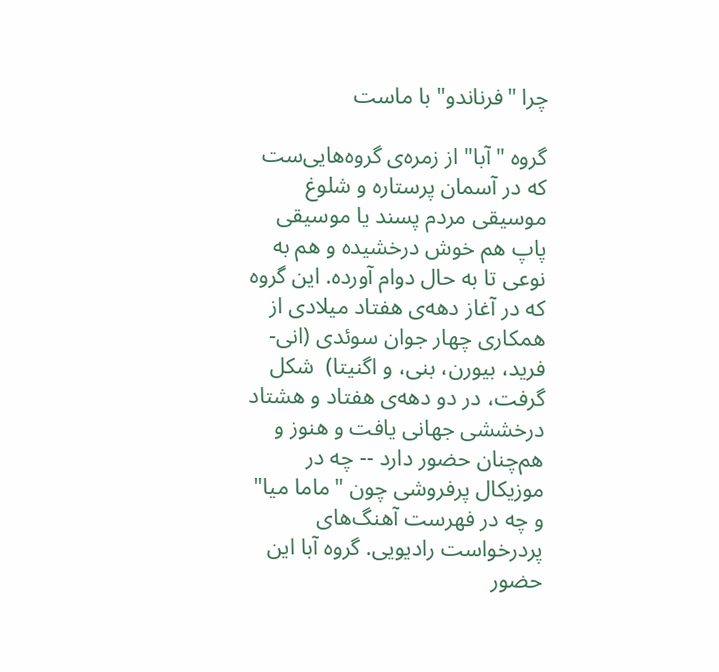چرا "فرناندو" با ماست

گروه "آبا" از زمره‌ی گروه‌هایی‌ست که در آسمان پرستاره و شلوغ موسیقی مردم پسند یا موسیقی پاپ هم خوش درخشیده و هم به نوعی تا به حال دوام آورده. این گروه که در آغاز دهه‌ی هفتاد میلادی از همکاری چهار جوان سوئدی (انی- فرید، بیورن، بنی، و اگنیتا)  شکل گرفت، در دو دهه‌ی هفتاد و هشتاد درخششی جهانی یافت و هنوز و هم‌چنان حضور دارد -- چه در موزیکال پرفروشی چون "ماما میا" و چه در فهرست آهنگ‌های پردرخواست رادیویی. گروه آبا این حضور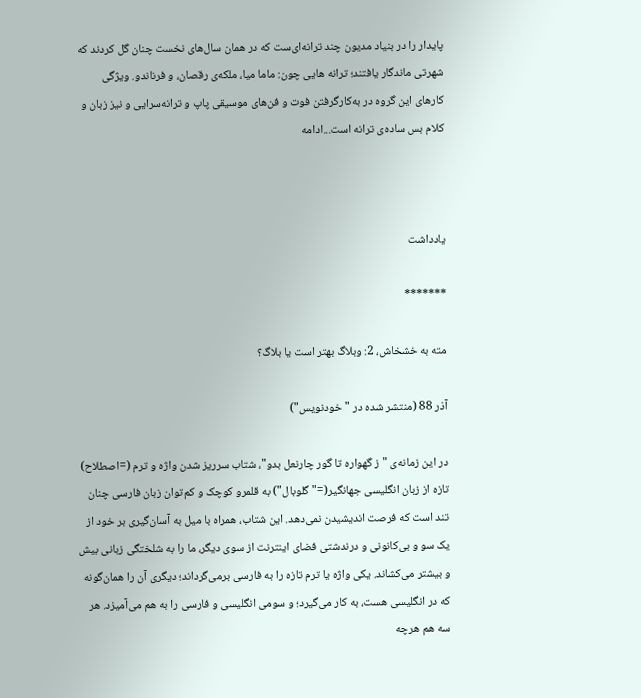پایدار را در بنیاد مدیون چند ترانه‌ای‌ست که در همان سال‌های نخست چنان گل کردند که شهرتی ماندگار یافتند؛ ترانه هایی چون: ماما میا، ملکه‌ی رقصان، و فرناندو. ویژگی کارهای این گروه در به‌کارگرفتن فوت و فن‌های موسیقی پاپ و ترانه‌سرایی و نیز زبان و کلام بس ساده‌ی ترانه است...ادامه



یادداشت

*******

مته به خشخاش، 2: وبلاگ بهتر است یا بلاگ؟

آذر 88 (منتشر شده در "خودنویس")

در این زمانه‌ی "ز گهواره تا گور چارنعل بدو"، شتاب سرریز شدن واژه و ترم (=اصطلاح) تازه از زبان انگلیسی جهانگیر(="گلوبال") به قلمرو کوچک و کم‌توان زبان فارسی چنان تند است که فرصت اندیشیدن نمی‌دهد. این شتاب، همراه با میل به آسان‌گیری بر خود از یک‌ سو و بی‌کانونی و درندشتی فضای اینترنت از سوی دیگر، ما را به شلختگی زبانی بیش و بیشتر می‌کشاند. یکی واژه یا ترم تازه را به فارسی برمی‌گرداند؛ دیگری آن را همان‌‌گونه که در انگلیسی هست، به کار می‌گیرد؛ و سومی انگلیسی و فارسی را به‌ هم می‌آمیزد. هر سه هم هرچه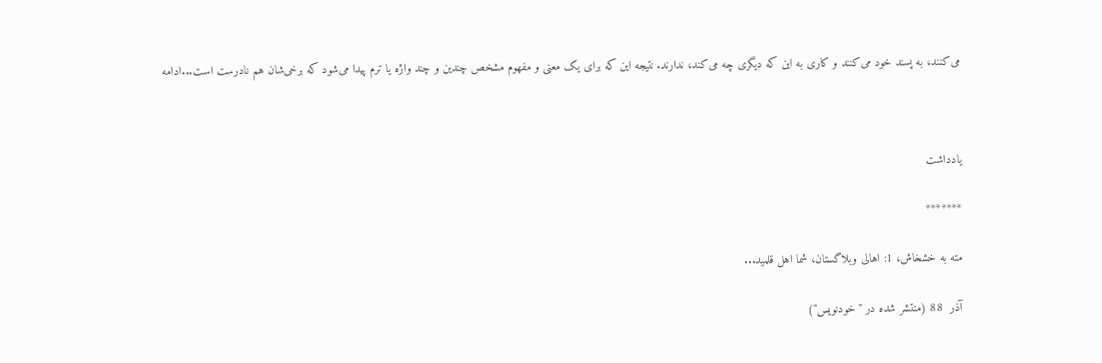می‌کنند، به پسند خود می‌کنند و کاری به این که دیگری چه می‌کند، ندارند. نتیجه این که برای یک معنی و مفهوم مشخص چندین و چند واژه‌ یا ترم پیدا می‌شود که برخی‌شان هم نادرست است...ادامه



یادداشت

*******

مته به خشخاش، 1: اهالی وبلاگستان، شما اهل قلمید...

آذر  88 (منتشر شده در "خودنویس")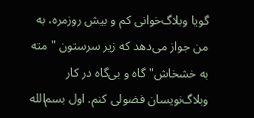گویا وبلاگ‌خوانی کم و بیش روزمره، به من جواز می‌دهد که زیر سرستون "مته به خشخاش" گاه و بی‌گاه در کار وبلاگ‌نویسان فضولی کنم. اول بسم‌الله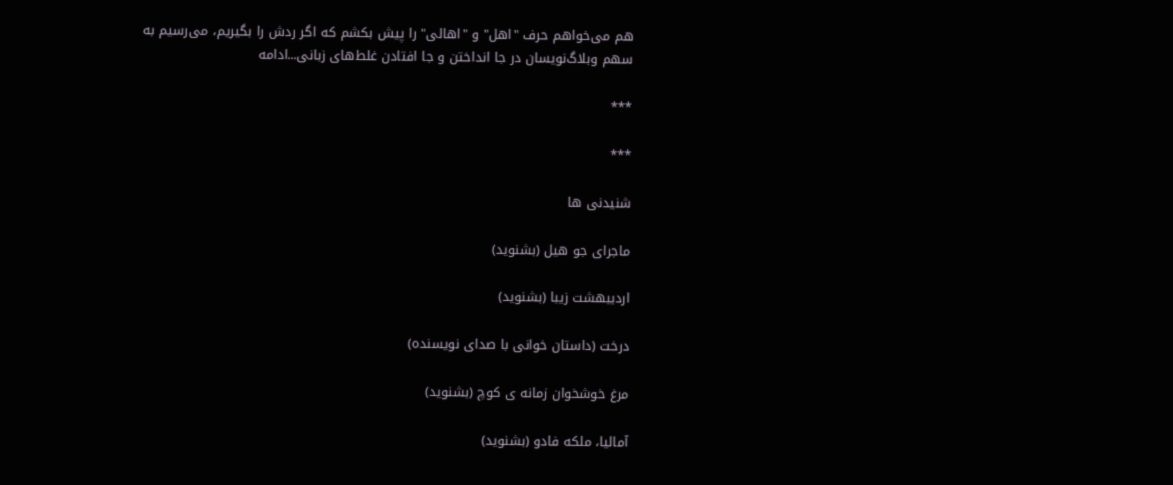هم می‌خواهم حرف "اهل" و "اهالی" را پیش بکشم که اگر ردش را بگیریم، می‌رسیم به سهم وبلاگ‌نویسان در جا انداختن و جا افتادن غلط‌های زبانی...ادامه

***

***

شنیدنی ها

ماجرای جو هیل (بشنوید)

اردیبهشت زیبا (بشنوید)

درخت (داستان خوانی با صدای نویسنده)

مرغ خوشخوان زمانه ی کوچ (بشنوید)

آمالیا، ملکه فادو (بشنوید)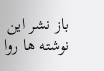باز نشر اين نوشته ها روا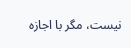نيست، مگر با اجازه